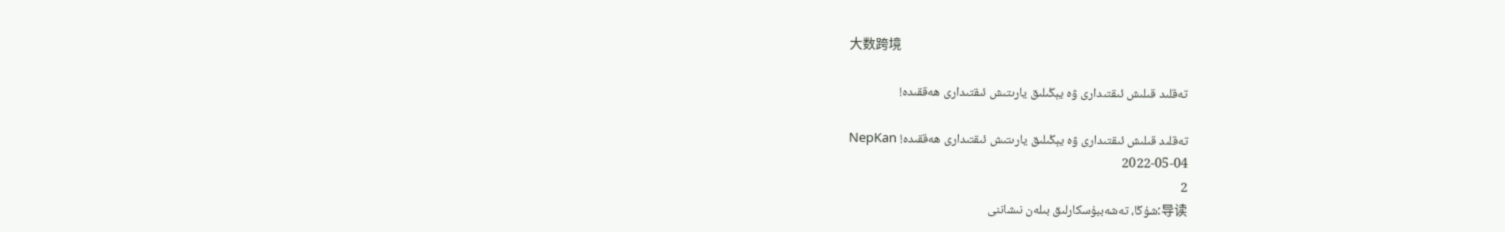大数跨境

تەقلىد قىلىش ئىقتىدارى ۋە يېڭىلىق يارىتىش ئىقتىدارى ھەققىدە!

تەقلىد قىلىش ئىقتىدارى ۋە يېڭىلىق يارىتىش ئىقتىدارى ھەققىدە! NepKan
2022-05-04
2
导读:شۇڭا، تەشەببۇسكارلىق بىلەن نىشاننى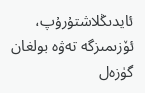ئايدىڭلاشتۇرۇپ، ئۆزىمىزگە تەۋە بولغان گۈزەل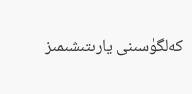كەلگۈسىنى يارىتىشىمىز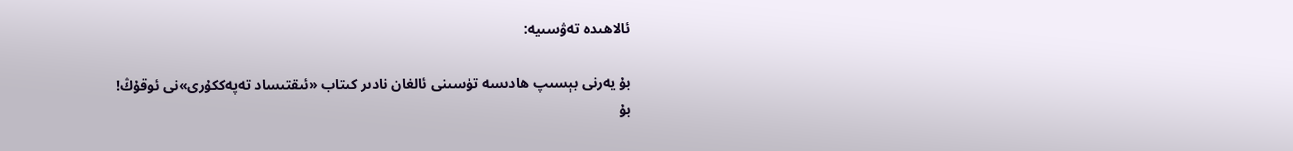ئالاھىدە تەۋسىيە:

بۇ يەرنى بېسىپ ھادىسە تۈسىنى ئالغان نادىر كىتاب «ئىقتىساد تەپەككۇرى»نى ئوقۇڭ!
بۇ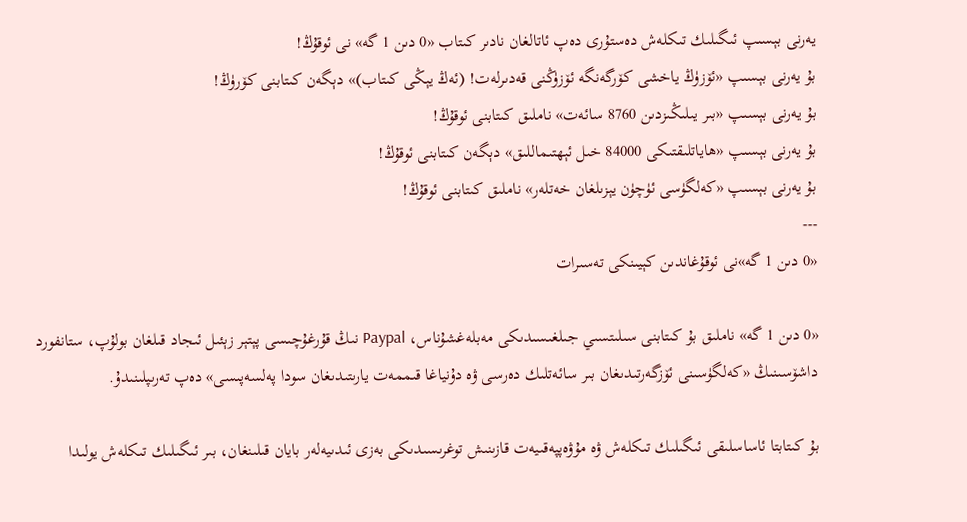يەرنى بېسىپ ئىگىلىك تىكلەش دەستۇرى دەپ ئاتالغان نادىر كىتاب «0 دىن 1 گە» نى ئوقۇڭ!
بۇ يەرنى بېسىپ «ئۆزۈڭ ياخشى كۆرگەنگە ئۆزۈڭنى قەدىرلەت! (ئەڭ يېڭى كىتاب)» دېگەن كىتابنى كۆرۈڭ!
بۇ يەرنى بېسىپ «بىر يىلىڭىزدىن 8760 سائەت» ناملىق كىتابنى ئوقۇڭ!
بۇ يەرنى بېسىپ «ھاياتلىقتىكى 84000 خىل ئېھتىماللىق» دېگەن كىتابنى ئوقۇڭ!
بۇ يەرنى بېسىپ «كەلگۈسى ئۈچۈن يېزىلغان خەتلەر» ناملىق كىتابنى ئوقۇڭ!
---
«0 دىن 1 گە»نى ئوقۇغاندىن كېيىنكى تەسىرات

«0 دىن 1 گە» ناملىق بۇ كىتابنى سىلىتسىي جىلغىسىدىكى مەبلەغشۇناس، Paypal نىڭ قۇرغۇچىسى پېتېر زېئىل ئىجاد قىلغان بولۇپ، ستانفورد داشۆسىنىڭ «كەلگۈسىنى ئۆزگەرتىدىغان بىر سائەتلىك دەرسى ۋە دۇنياغا قىممەت يارىتىدىغان سودا پەلسەپىسى» دەپ تەرىپلىنىدۇ.

بۇ كىتابتا ئاساسلىقى ئىگىلىك تىكلەش ۋە مۇۋەپپەقىيەت قازىنىش توغرىسىدىكى بەزى ئىدىيەلەر بايان قىلىنغان، بىر ئىگىلىك تىكلەش يولىدا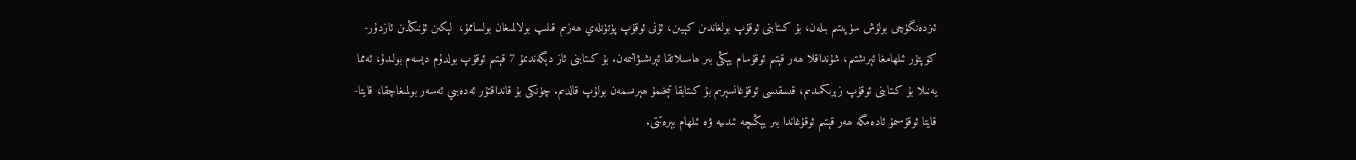ئىزدەنگۈچى بولۇش سۈپىتىم بىلەن، بۇ كىتابنى ئوقۇپ بولغاندىن كېيىن، ئۇنى ئوقۇپ پۈتۈنلەي ھەزىم قىلىپ بولالمىغان بولساممۇ،  لېكىن ئۇنىڭدىن ئازدۇر-كۆپتۇر ئىلھامغا ئېرىشتىم، شۇنداقلا ھەر قېتىم ئوقۇسام يېڭى بىر ھاسىلاتقا ئېرىشىۋاتىمەن. بۇ كىتابنى ئاز دېگەندىمۇ 7 قېتىم ئوقۇپ بولدۇم دېسەم بولىدۇ، ئەمما يەنىلا بۇ كىتابنى ئوقۇپ زېرىكمىدىم، قىسقىسى ئوقۇغانسېرىم بۇ كىتابقا تېخىمۇ ھېرىسمەن بولۇپ قالدىم. چۈنكى بۇ قانداقتۇر ئەدەبىي ئەسەر بولمىغاچقا، قايتا-قايتا ئوقۇسىمۇ ئادەمگە ھەر قېتىم ئوقۇغاندا بىر يېڭىچە ئىدىيە ۋە ئىلھام بېرەتتى.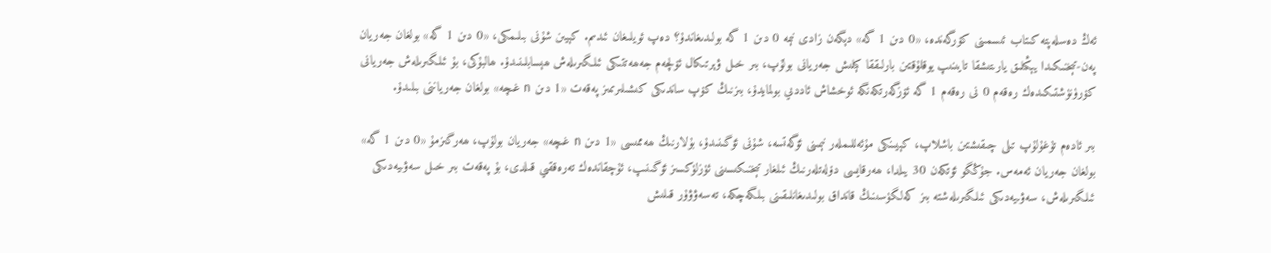ئەڭ دەسلەپتە كىتاب ئىسمىنى كۆرگەندە، «0 دىن 1 گە» دېگەن زادى نېمە 0 دىن 1 گە بولىدىغاندۇ؟ دەپ ئويلىغان ئىدىم. كېيىن شۇنى بىلىمكى، «0 دىن 1 گە» بولغان جەريان پەن-تېخنىكىدا يېڭىلىق يارىتىشقا تايىنىپ يوقلۇقتىن بارلىققا كېلىش جەريانى بولۇپ، بىر خىل ۋېرتىكال ئۆلچەم جەھەتتىكى ئىلگىرىلەش ھېسابلىنىدۇ. ھالبۇكى، بۇ ئىلگىرىلەش جەريانى كۆرۈنۈشتىكىدەك رەقەم 0 نى رەقەم 1 گە ئۆزگەرتكەنگە ئوخشاش ئاددىي بولمايدۇ، بىزنىڭ كۆپ ساندىكى كىشىلىرىمىز پەقەت «1 دىن n غىچە» بولغان جەرياننى بىلىدۇ.

بىر ئادەم تۇغۇلۇپ تىلى چىقىشتىن باشلاپ، كېيىنكى مۇئەللىملەر نېمىنى ئۆگەتسە، شۇنى ئۆگىنىدۇ، بۇلارنىڭ ھەممىسى «1 دىن n غىچە» جەريان بولۇپ، ھەرگىزمۇ «0 دىن 1 گە» بولغان جەريان ئەمەس. جۇڭگو ئۆتكەن 30 يىلدا، ھەرقايسى دۆلەتلەرنىڭ ئىلغار تېخنىكىسىنى ئۈزلۈكسىز ئۆگىنىپ، ئۇچقاندەك تەرەققىي قىلدى، بۇ پەقەت بىر خىل سەۋىيەدىكى ئىلگىرىلەش، سەۋىيەدىكى ئىلگىرىلەشتە بىز كەلگۈسىنىڭ قانداق بولىدىغانلىقىنى بىلگەچكە، تەسەۋۋۇر قىلىش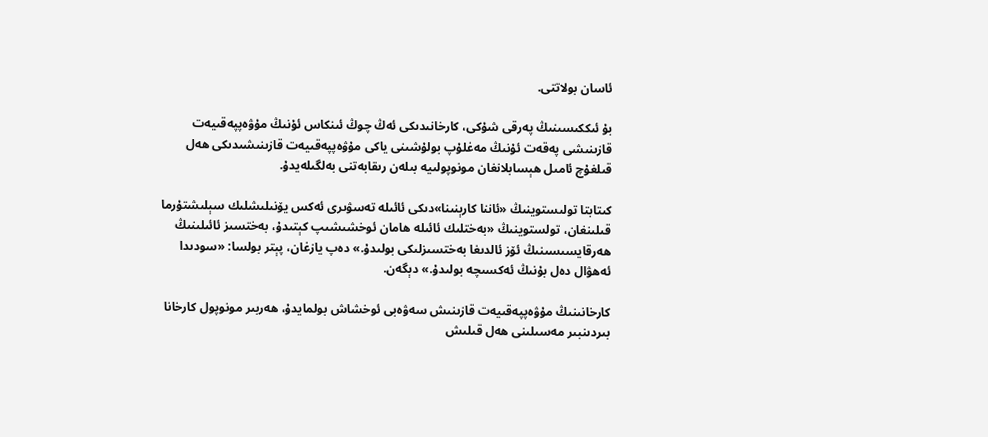ئاسان بولاتتى.

بۇ ئىككىسىنىڭ پەرقى شۇكى، كارخانىدىكى ئەڭ چوڭ ئىنكاس ئۇنىڭ مۇۋەپپەقىيەت قازىنىشى پەقەت ئۇنىڭ مەغلۇپ بولۇشىنى ياكى مۇۋەپپەقىيەت قازىنىشىدىكى ھەل قىلغۇچ ئامىل ھېسابلانغان مونوپولىيە بىلەن رىقابەتنى بەلگىلەيدۇ.

كىتابتا تولىستوينىڭ «ئاننا كارېنىنا»دىكى ئائىلە تەسۋىرى ئەكس يۆنىلىشلىك سېلىشتۇرما قىلىنغان، تولستوينىڭ «بەختلىك ئائىلە ھامان ئوخشىشىپ كېتىدۇ، بەختسىز ئائىلىنىڭ ھەرقايسىسىنىڭ ئۆز ئالدىغا بەختسىزلىكى بولىدۇ.» دەپ يازغان، پېتر بولسا: «سودىدا ئەھۋال دەل بۇنىڭ ئەكسىچە بولىدۇ.» دېگەن.

كارخانىنىڭ مۇۋەپپەقىيەت قازىنىش سەۋەبى ئوخشاش بولمايدۇ، ھەربىر مونوپول كارخانا بىردىنبىر مەسىلىنى ھەل قىلىش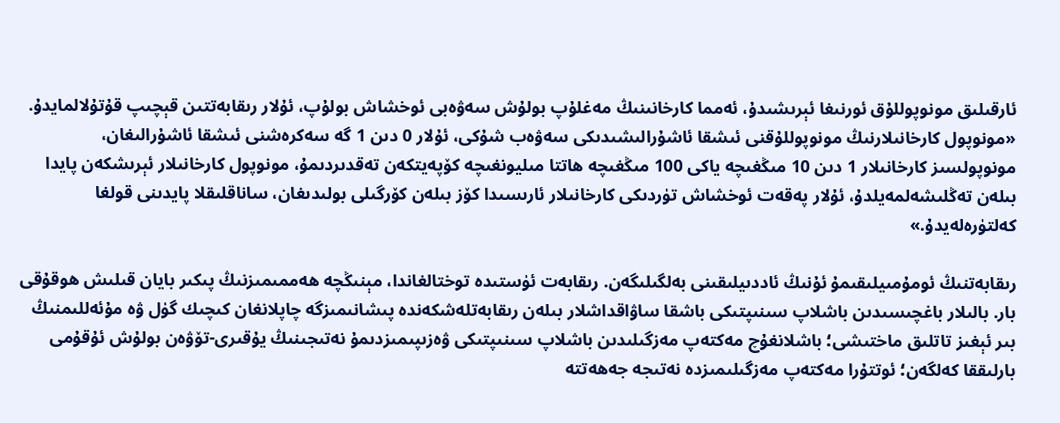ئارقىلىق مونوپوللۇق ئورنىغا ئېرىشىدۇ، ئەمما كارخانىنىڭ مەغلۇپ بولۇش سەۋەبى ئوخشاش بولۇپ، ئۇلار رىقابەتتىن قېچىپ قۇتۇلالمايدۇ. «مونوپول كارخانىلارنىڭ مونوپوللۇقنى ئىشقا ئاشۇرالىشىدىكى سەۋەب شۇكى، ئۇلار 0 دىن 1 گە سەكرەشنى ئىشقا ئاشۇرالىغان، مونوپولسىز كارخانىلار 1 دىن 10 مىڭغىچە ياكى 100 مىڭغىچە ھاتتا مىليونغىچە كۆپەيتكەن تەقدىردىمۇ، مونوپول كارخانىلار ئېرىشكەن پايدا بىلەن تەڭلىشەلمەيلدۇ، ئۇلار پەقەت ئوخشاش تۈردىكى كارخانىلار ئارىسىدا كۆز بىلەن كۆرگىلى بولىدىغان، ساناقلىقلا پايدىنى قولغا كەلتۈرەلەيدۇ.»

رىقابەتنىڭ ئومۇمىيلىقىمۇ ئۇنىڭ ئاددىيلىقىنى بەلگىلىگەن. رىقابەت ئۈستىدە توختالغاندا، مېنىڭچە ھەممىمىزنىڭ پىكىر بايان قىلىش ھوقۇقى بار. بالىلار باغچىسىدىن باشلاپ سىنىپتىكى باشقا ساۋاقداشلار بىلەن رىقابەتلەشكەندە پىشانىمىزگە چاپلانغان كىچىك گۈل ۋە مۇئەللىمنىڭ بىر ئېغىز تاتلىق ماختىشى؛ باشلانغۇچ مەكتەپ مەزگىلىدىن باشلاپ سىنىپتىكى ۋەزىپىمىزدىمۇ نەتىجىنىڭ يۇقىرى-تۆۋەن بولۇش ئۇقۇمى بارلىققا كەلگەن؛ ئوتتۇرا مەكتەپ مەزگىلىمىزدە نەتىجە جەھەتتە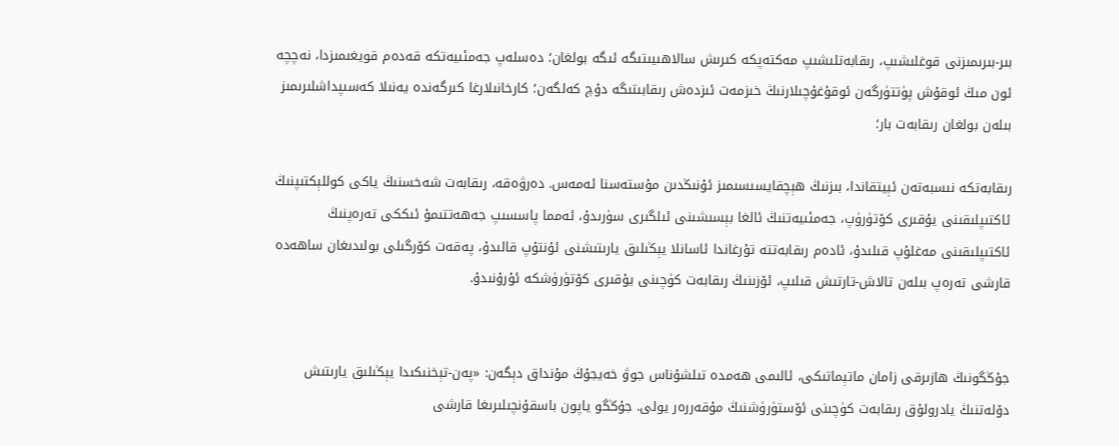بىر-بىرىمىزنى قوغلىشىپ، رىقابەتلىشىپ مەكتەپكە كىرىش سالاھىيىتىگە ئىگە بولغان؛ دەسلەپ جەمئىيەتكە قەدەم قويغىمىزدا، نەچچە ئون مىڭ ئوقۇش پۈتتۈرگەن ئوقۇغۇچىلارنىڭ خىزمەت ئىزدەش رىقابىتىگە دۇچ كەلگەن؛ كارخانىلارغا كىرگەندە يەنىلا كەسىپداشلىرىمىز بىلەن بولغان رىقابەت بار؛

رىقابەتكە نىسبەتەن ئېيتقاندا، بىزنىڭ ھېچقايسىسىمىز ئۇنىڭدىن مۇستەسنا ئەمەس. دەرۋەقە، رىقابەت شەخسنىڭ ياكى كوللېكتىپنىڭ ئاكتىپلىقىنى يۇقىرى كۆتۈرۈپ، جەمئىيەتنىڭ ئالغا بېسىشىنى ئىلگىرى سۈرىدۇ، ئەمما پاسسىپ جەھەتتىمۇ ئىككى تەرەپنىڭ ئاكتىپلىقىنى مەغلۇپ قىلىدۇ، ئادەم رىقابەتتە تۇرغاندا ئاسانلا يېڭىلىق يارىتىشنى ئۇنتۇپ قالىدۇ، پەقەت كۆرگىلى بولىدىغان ساھەدە قارشى تەرەپ بىلەن تالاش-تارتىش قىلىپ، ئۆزىنىڭ رىقابەت كۈچىنى يۇقىرى كۆتۈرۈشكە ئۇرۇنىدۇ.


جۇڭگونىڭ ھازىرقى زامان ماتېماتىكى، ئالىمى ھەمدە تىلشۇناس جوۋ خەيجۇڭ مۇنداق دېگەن: «پەن-تېخنىكىدا يېڭىلىق يارىتىش دۆلەتنىڭ يادرولۇق رىقابەت كۈچىنى ئۆستۈرۈشنىڭ مۇقەررەر يولى. جۇڭگو ياپون باسقۇنچىلىرىغا قارشى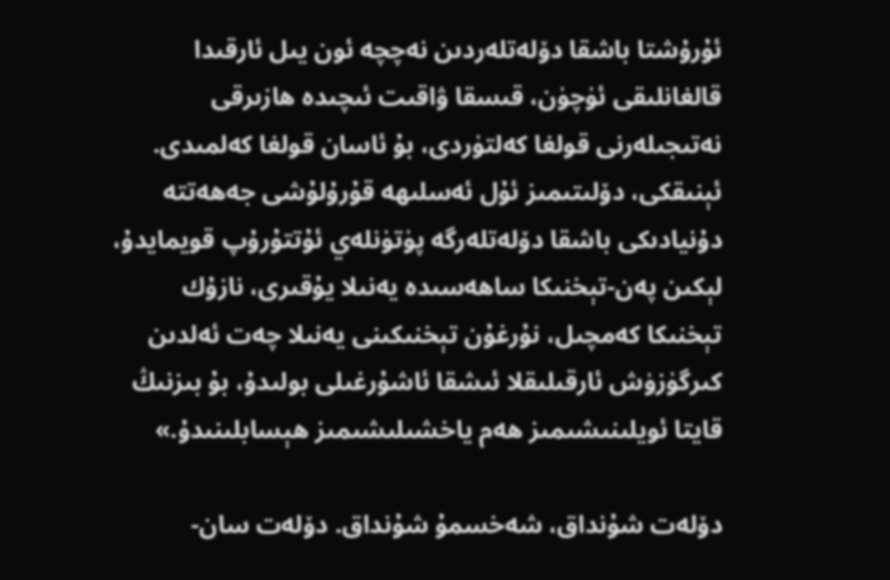ئۇرۇشتا باشقا دۆلەتلەردىن نەچچە ئون يىل ئارقىدا قالغانلىقى ئۈچۈن، قىسقا ۋاقىت ئىچىدە ھازىرقى نەتىجىلەرنى قولغا كەلتۈردى، بۇ ئاسان قولغا كەلمىدى. ئېنىقكى، دۆلىتىمىز ئۇل ئەسلىھە قۇرۇلۇشى جەھەتتە دۇنيادىكى باشقا دۆلەتلەرگە پۈتۈنلەي ئۇتتۇرۇپ قويمايدۇ، لېكىن پەن-تېخنىكا ساھەسىدە يەنىلا يۇقىرى، نازۇك تېخنىكا كەمچىل، نۇرغۇن تېخنىكىنى يەنىلا چەت ئەلدىن كىرگۈزۈش ئارقىلىقلا ئىشقا ئاشۇرغىلى بولىدۇ، بۇ بىزنىڭ قايتا ئويلىنىشىمىز ھەم ياخشىلىشىمىز ھېسابلىنىدۇ.»

دۆلەت شۇنداق، شەخسمۇ شۇنداق. دۆلەت سان-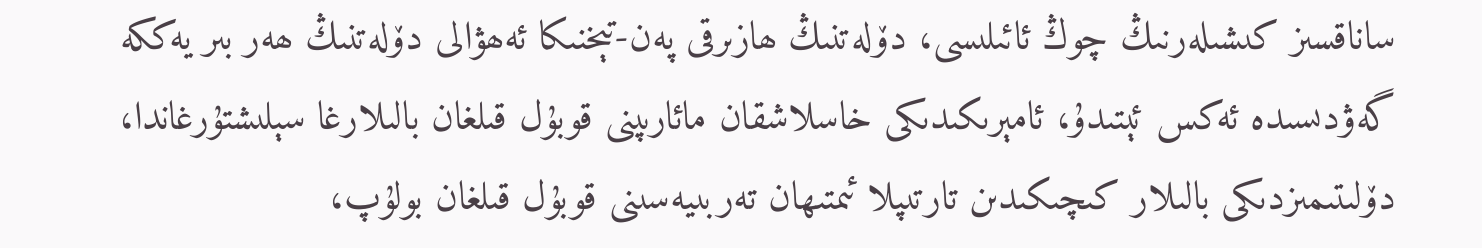ساناقسىز كىشىلەرنىڭ چوڭ ئائىلىسى، دۆلەتنىڭ ھازىرقى پەن-تېخنىكا ئەھۋالى دۆلەتنىڭ ھەر بىر يەككە گەۋدىسىدە ئەكس ئېتىدۇ، ئامېرىكىدىكى خاسلاشقان مائارىپنى قوبۇل قىلغان بالىلارغا سېلىشتۇرغاندا، دۆلىتىمىزدىكى بالىلار كىچىكىدىن تارتىپلا ئىمتىھان تەربىيەسىنى قوبۇل قىلغان بولۇپ،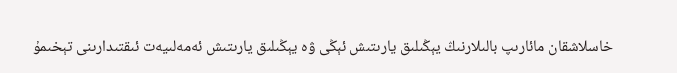خاسلاشقان مائارىپ بالىلارنىڭ يېڭىلىق يارىتىش ئېڭى ۋە يېڭىلىق يارىتىش ئەمەلىيەت ئىقتىدارىنى تېخىمۇ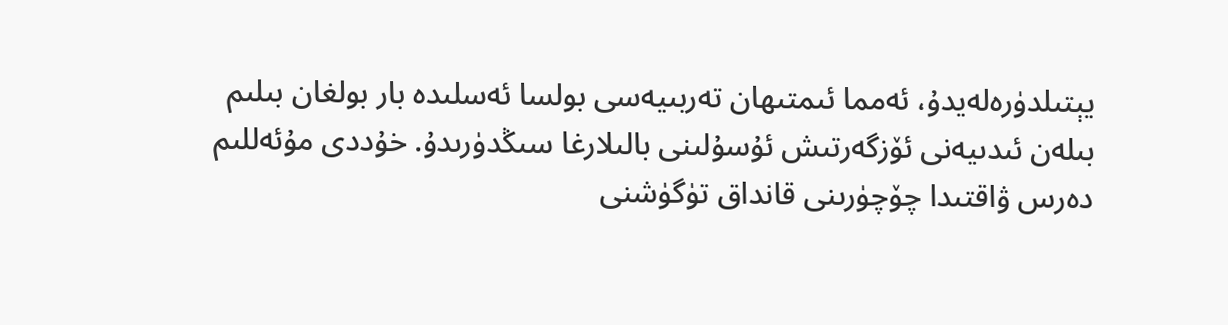يېتىلدۈرەلەيدۇ، ئەمما ئىمتىھان تەربىيەسى بولسا ئەسلىدە بار بولغان بىلىم بىلەن ئىدىيەنى ئۆزگەرتىش ئۇسۇلىنى بالىلارغا سىڭدۈرىدۇ. خۇددى مۇئەللىم دەرس ۋاقتىدا چۆچۈرىنى قانداق تۈگۈشنى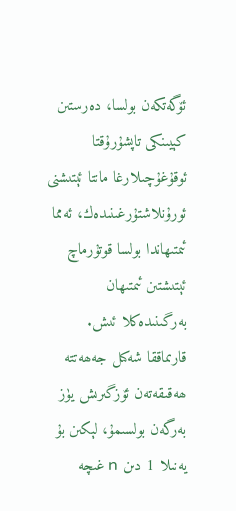ئۆگەتكەن بولسا، دەرستىن كېيىنكى تاپشۇرۇقتا ئوقۇغۇچىلارغا مانتا ئېتىشنى ئورۇنلاشتۇرغىنىدەك، ئەمما ئىمتىھاندا بولسا قوتۇرماچ ئېتىشتىن ئىمتىھان بەرگىنىدەكلا ئىش. قارىماققا شەكىل جەھەتتە ھەقىقەتەن ئۆزگىرىش يۈز بەرگەن بولسىمۇ، لېكىن بۇ يەنىلا 1 دىن n غىچە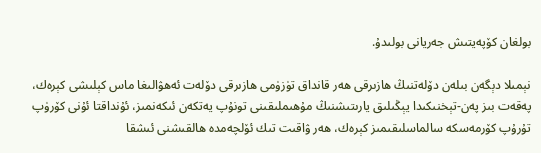بولغان كۆپەيتىش جەريانى بولىدۇ.

نېمىلا دېگەن بىلەن دۆلەتنىڭ ھازىرقى ھەر قانداق تۈزۈمى ھازىرقى دۆلەت ئەھۋالىغا ماس كېلىشى كېرەك، پەقەت بىز پەن-تېخنىكىدا يېڭىلىق يارىتىشنىڭ مۇھىملىقىنى تونۇپ يەتكەن ئىكەنمىز، ئۇنداقتا ئۇنى كۆرۈپ تۇرۇپ كۆرمەسكە سالماسلىقىمىز كېرەك، ھەر ۋاقىت تىك ئۆلچەمدە ھالقىشنى ئىشقا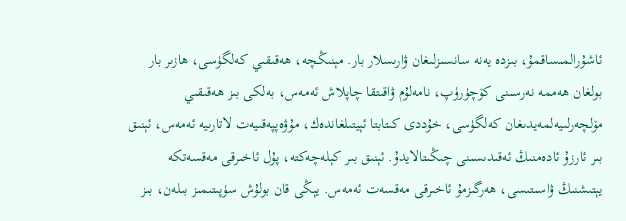ئاشۇرالمىساقمۇ، بىزدە يەنە سانسىزلىغان ۋارىسلار بار. مېنىڭچە، ھەقىقىي كەلگۈسى، ھازىر بار بولغان ھەممە نەرسىنى كۆچۈرۈپ، نامەلۇم ۋاقىتقا چاپلاش ئەمەس، بەلكى بىز ھەقىقىي مۆلچەرلىيەلمەيدىغان كەلگۈسى، خۇددى كىتابتا ئېيتىلغاندەك، مۇۋەپپەقىيەت لاتارىيە ئەمەس، ئېنىق بىر ئارزۇ ئادەمنىڭ ئەقىدىسىنى چىڭىتالايدۇ. ئېنىق بىر كېلەچەكتە، پۇل ئاخىرقى مەقسەتكە يېتىشنىڭ ۋاسىتىسى، ھەرگىزمۇ ئاخىرقى مەقسەت ئەمەس. يېڭى قان بولۇش سۈپىتىمىز بىلەن، بىز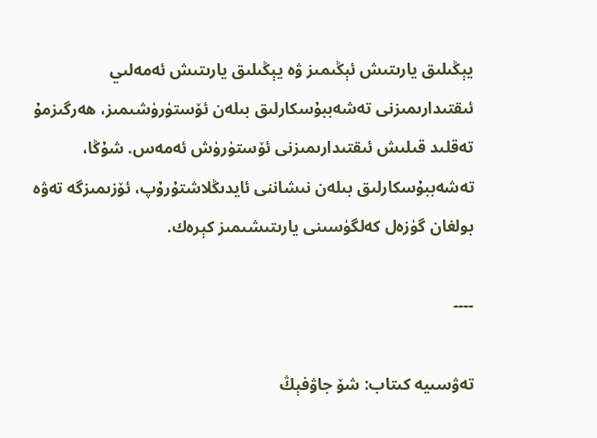يېڭىلىق يارىتىش ئېڭىمىز ۋە يېڭىلىق يارىتىش ئەمەلىي ئىقتىدارىمىزنى تەشەببۇسكارلىق بىلەن ئۆستۈرۈشىمىز، ھەرگىزمۇ تەقلىد قىلىش ئىقتىدارىمىزنى ئۆستۈرۈش ئەمەس. شۇڭا، تەشەببۇسكارلىق بىلەن نىشاننى ئايدىڭلاشتۇرۇپ، ئۆزىمىزگە تەۋە بولغان گۈزەل كەلگۈسىنى يارىتىشىمىز كېرەك.

----

تەۋسىيە كىتاب: شۆ جاۋفېڭ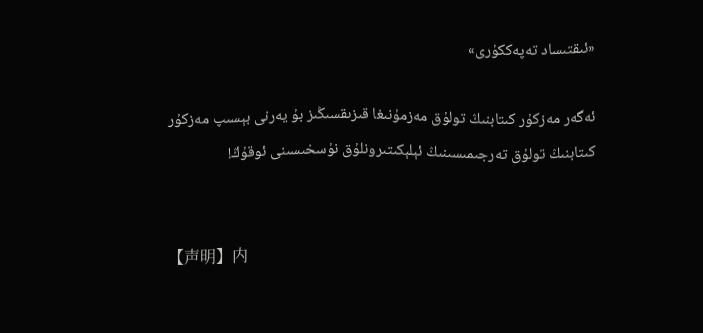«ئىقتىساد تەپەككۇرى»

ئەگەر مەزكۇر كىتابنىڭ تولۇق مەزمۇنىغا قىزىقسىڭىز بۇ يەرنى بېسىپ مەزكۇر كىتابنىڭ تولۇق تەرجىمىسىنىڭ ئېلېكىتىرونلۇق نۇسخىسىنى ئوقۇڭ!


【声明】内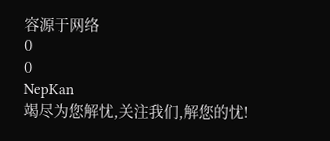容源于网络
0
0
NepKan
竭尽为您解忧,关注我们,解您的忧!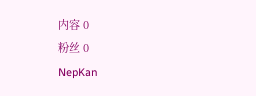内容 0
粉丝 0
NepKan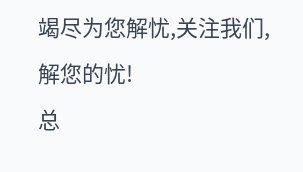竭尽为您解忧,关注我们,解您的忧!
总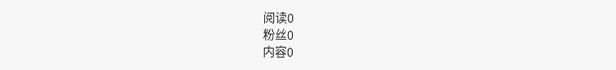阅读0
粉丝0
内容0